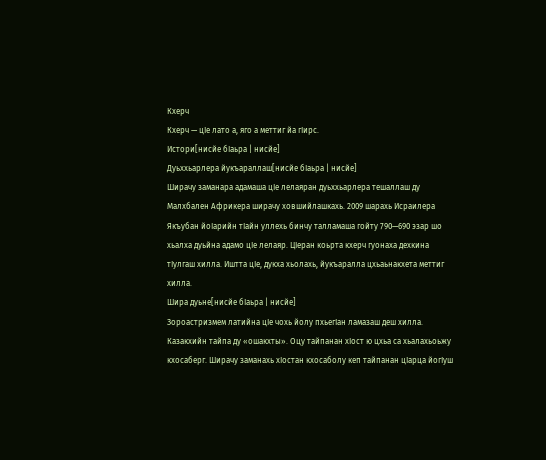Кхерч
Кхерч — цӀе лато а, яго а меттиг йа гӀирс.
Истори[нисйе бӀаьра | нисйе]
Дуьххьарлера йукъараллаш[нисйе бӀаьра | нисйе]
Ширачу заманара адамаша цӀе лелаяран дуьххьарлера тешаллаш ду Малхбален Африкера ширачу ховшийлашкахь. 2009 шарахь Исраилера Якъубан йоӀарийн тӀайн уллехь бинчу талламаша гойту 790—690 эзар шо хьалха дуьйна адамо цӀе лелаяр. ЦӀеран коьрта кхерч гуонаха дехкина тӀулгаш хилла. Иштта цӀе, дукха хьолахь, йукъаралла цхьаьнакхета меттиг хилла.
Шира дуьне[нисйе бӀаьра | нисйе]
Зороастризмем латийна цӀе чохь йолу пхьегӀан ламазаш деш хилла. Казакхийн тайпа ду «ошакхты». Оцу тайпанан хӀост ю цхьа са хьалахьоьжу кхосаберг. Ширачу заманахь хӀостан кхосаболу кеп тайпанан цӀарца йогӀуш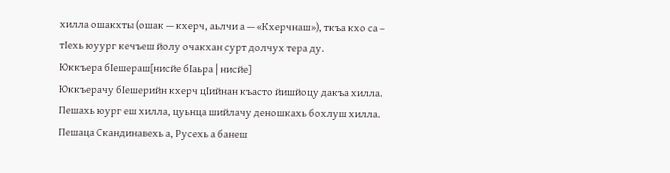хилла ошакхты (ошак — кхерч, аьлчи а — «Кхерчнаш»), ткъа кхо са – тӀехь юуург кечъеш йолу очакхан сурт долчух тера ду.
Юккъера бӀешераш[нисйе бӀаьра | нисйе]
Юккъерачу бӀешерийн кхерч цӀийнан къасто йишйоцу дакъа хилла. Пешахь юург еш хилла, цуьнца шийлачу деношкахь бохлуш хилла. Пешаца Скандинавехь а, Русехь а банеш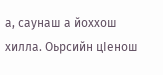а, саунаш а йоххош хилла. Оьрсийн цӀенош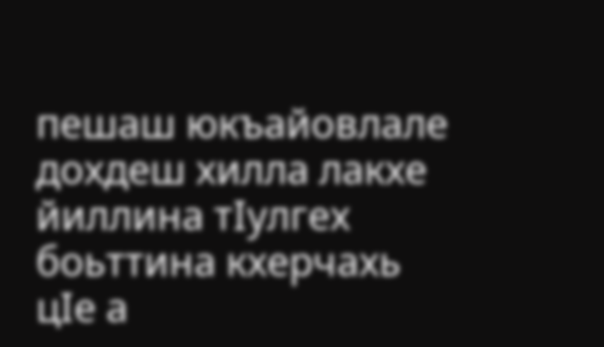пешаш юкъайовлале дохдеш хилла лакхе йиллина тӀулгех боьттина кхерчахь цӀе а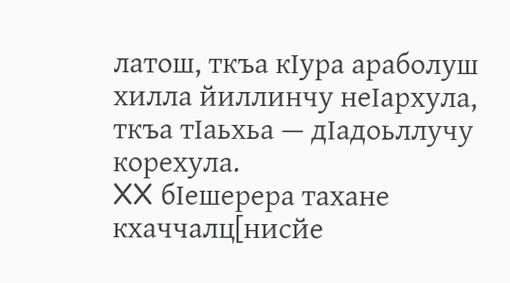латош, ткъа кӀура араболуш хилла йиллинчу неӀархула, ткъа тӀаьхьа — дӀадоьллучу корехула.
XX бӀешерера тахане кхаччалц[нисйе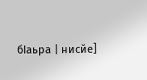бӀаьра | нисйе]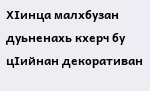ХӀинца малхбузан дуьненахь кхерч бу цӀийнан декоративан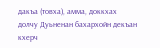дакъа (товха), амма, доккхах долчу Дуьненан бахархойн декъан кхерч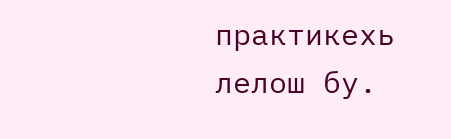практикехь лелош бу.